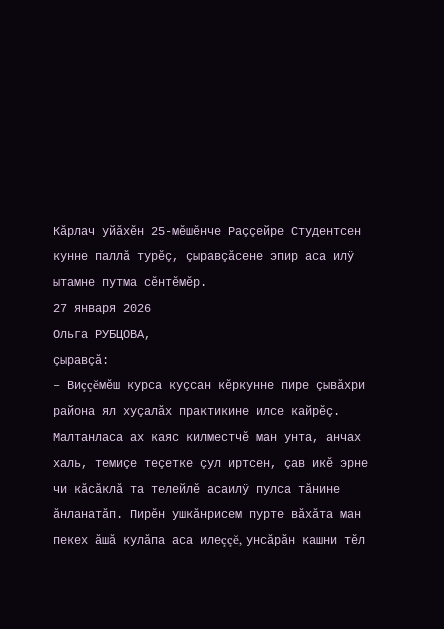Кăрлач уйăхĕн 25-мĕшĕнче Раççейре Студентсен кунне паллă турĕç, çыравçăсене эпир аса илÿ ытамне путма сĕнтĕмĕр.
27 января 2026
Ольга РУБЦОВА,
çыравçă:
– Виççĕмĕш курса куçсан кĕркунне пире çывăхри района ял хуçалăх практикине илсе кайрĕç. Малтанласа ах каяс килместчĕ ман унта, анчах халь, темиçе теçетке çул иртсен, çав икĕ эрне чи кăсăклă та телейлĕ асаилÿ пулса тăнине ăнланатăп. Пирĕн ушкăнрисем пурте вăхăта ман пекех ăшă кулăпа аса илеççĕ, унсăрăн кашни тĕл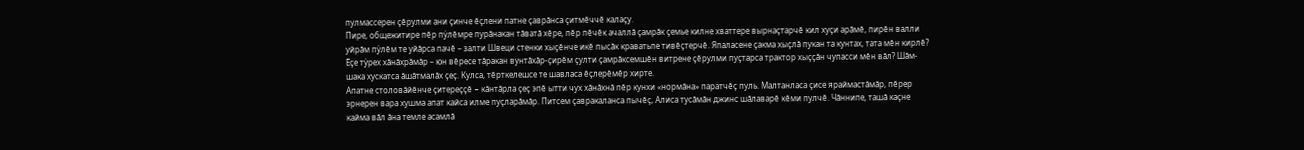пулмассерен çĕрулми ани çинче ĕçлени патне çаврăнса çитмĕччĕ калаçу.
Пире, общежитире пĕр пÿлĕмре пурăнакан тăватă хĕре, пĕр пĕчĕк ачаллă çамрăк çемье килне хваттере вырнаçтарчĕ кил хуçи арăмĕ, пирĕн валли уйрăм пÿлĕм те уйăрса пачĕ – залти Швеци стенки хыçĕнче икĕ пысăк краватьпе тивĕçтерчĕ. Япаласене çакма хыçлă пукан та кунтах, тата мĕн кирлĕ?
Ĕçе тÿрех хăнăхрăмăр – юн вĕресе тăракан вунтăхăр-çирĕм çулти çамрăксемшĕн витрене çĕрулми пуçтарса трактор хыççăн чупасси мĕн вăл? Шăм-шака хускатса ăшăтмалăх çеç. Кулса, тĕрткелешсе те шавласа ĕçлерĕмĕр хирте.
Апатне столовăйĕнче çитереççĕ – кăнтăрла çеç эпĕ ытти чух хăнăхнă пĕр кунхи «нормăна» паратчĕç пуль. Малтанласа çисе яраймастăмăр, пĕрер эрнерен вара хушма апат кайса илме пуçларăмăр. Питсем çавракаланса пычĕç, Алиса тусăмăн джинс шăлаварĕ кĕми пулчĕ. Чăннипе, ташă каçне кайма вăл ăна темле асамлă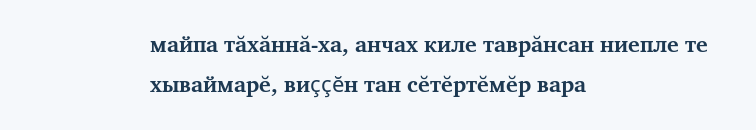майпа тăхăннă-ха, анчах киле таврăнсан ниепле те хываймарĕ, виççĕн тан сĕтĕртĕмĕр вара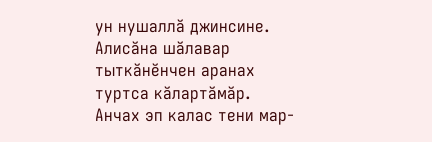ун нушаллă джинсине. Алисăна шăлавар тыткăнĕнчен аранах туртса кăлартăмăр.
Анчах эп калас тени мар-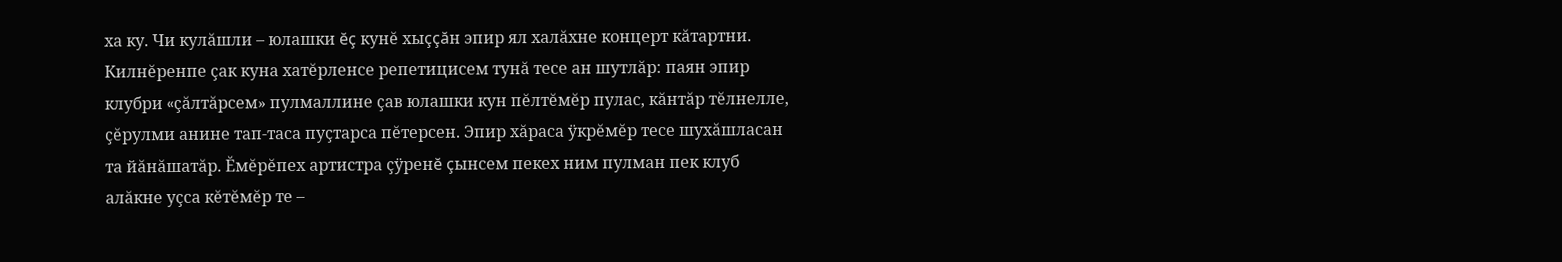ха ку. Чи кулăшли – юлашки ĕç кунĕ хыççăн эпир ял халăхне концерт кăтартни. Килнĕренпе çак куна хатĕрленсе репетицисем тунă тесе ан шутлăр: паян эпир клубри «çăлтăрсем» пулмаллине çав юлашки кун пĕлтĕмĕр пулас, кăнтăр тĕлнелле, çĕрулми анине тап-таса пуçтарса пĕтерсен. Эпир хăраса ÿкрĕмĕр тесе шухăшласан та йăнăшатăр. Ĕмĕрĕпех артистра çÿренĕ çынсем пекех ним пулман пек клуб алăкне уçса кĕтĕмĕр те –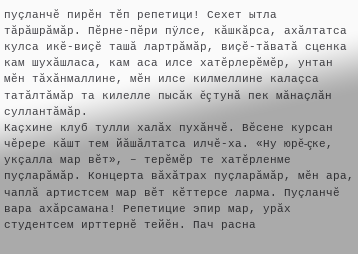пуçланчĕ пирĕн тĕп репетици! Сехет ытла тăрăшрăмăр. Пĕрне-пĕри пÿлсе, кăшкăрса, ахăлтатса кулса икĕ-виçĕ ташă лартрăмăр, виçĕ-тăватă сценка кам шухăшласа, кам аса илсе хатĕрлерĕмĕр, унтан мĕн тăхăнмаллине, мĕн илсе килмеллине калаçса татăлтăмăр та килелле пысăк ĕç тунă пек мăнаçлăн суллантăмăр.
Каçхине клуб тулли халăх пухăнчĕ. Вĕсене курсан чĕрере кăшт тем йăшăлтатса илчĕ-ха. «Ну юрĕ-çке, укçалла мар вĕт», – терĕмĕр те хатĕрленме пуçларăмăр. Концерта вăхăтрах пуçларăмăр, мĕн ара, чаплă артистсем мар вĕт кĕттерсе ларма. Пуçланчĕ вара ахăрсамана! Репетицие эпир мар, урăх студентсем ирттернĕ тейĕн. Пач расна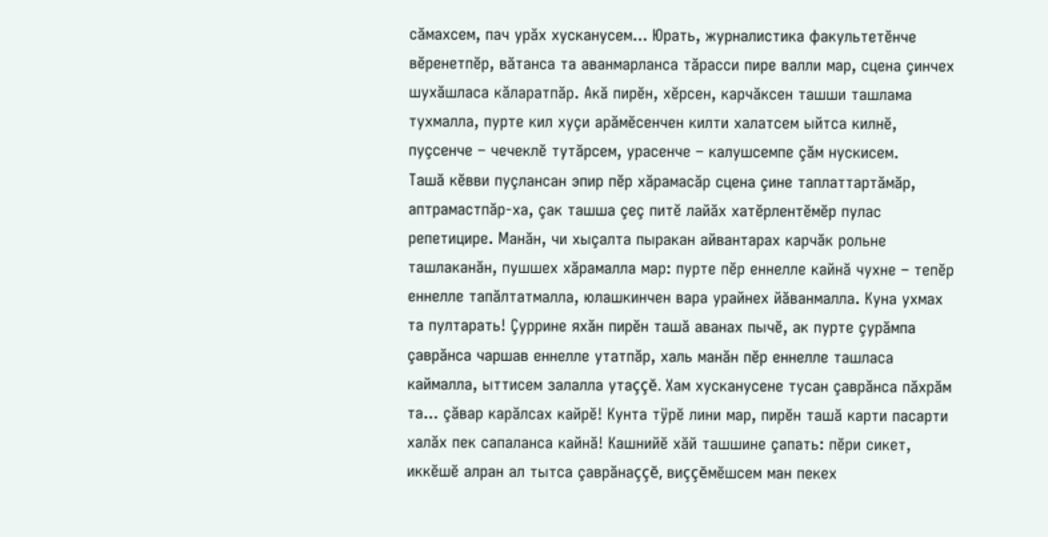сăмахсем, пач урăх хусканусем... Юрать, журналистика факультетĕнче вĕренетпĕр, вăтанса та аванмарланса тăрасси пире валли мар, сцена çинчех шухăшласа кăларатпăр. Акă пирĕн, хĕрсен, карчăксен ташши ташлама тухмалла, пурте кил хуçи арăмĕсенчен килти халатсем ыйтса килнĕ, пуçсенче – чечеклĕ тутăрсем, урасенче – калушсемпе çăм нускисем.
Ташă кĕвви пуçлансан эпир пĕр хăрамасăр сцена çине таплаттартăмăр, аптрамастпăр-ха, çак ташша çеç питĕ лайăх хатĕрлентĕмĕр пулас репетицире. Манăн, чи хыçалта пыракан айвантарах карчăк рольне ташлаканăн, пушшех хăрамалла мар: пурте пĕр еннелле кайнă чухне – тепĕр еннелле тапăлтатмалла, юлашкинчен вара урайнех йăванмалла. Куна ухмах та пултарать! Çуррине яхăн пирĕн ташă аванах пычĕ, ак пурте çурăмпа çаврăнса чаршав еннелле утатпăр, халь манăн пĕр еннелле ташласа каймалла, ыттисем залалла утаççĕ. Хам хусканусене тусан çаврăнса пăхрăм та... çăвар карăлсах кайрĕ! Кунта тÿрĕ лини мар, пирĕн ташă карти пасарти халăх пек сапаланса кайнă! Кашнийĕ хăй ташшине çапать: пĕри сикет, иккĕшĕ алран ал тытса çаврăнаççĕ, виççĕмĕшсем ман пекех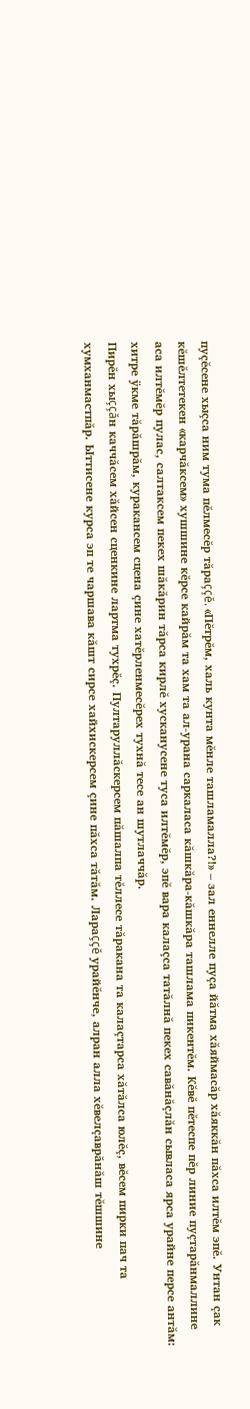пуçĕсене хыçса ним тума пĕлмесĕр тăраççĕ. «Пĕтрĕм, халь кунта мĕнле ташламалла?!» – зал еннелле пуçа йăтма хăяймасăр хăяккăн пăхса илтĕм эпĕ. Унтан çак кĕшĕлтетекен «карчăксем» хушшине кĕрсе кайрăм та хам та ал-урана саркаласа кăшкăра-кăшкăра ташлама пикентĕм. Кĕвĕ пĕтеспе пĕр линие пуçтарăнмаллине аса илтĕмĕр пулас, салтаксем пекех шăкăрин тăрса кирлĕ хусканусене туса илтĕмĕр, эпĕ вара калаçса татăлнă пекех савăнăçлăн сывласа ярса урайне персе антăм: хитре ÿкме тăрăшрăм, куракансем сцена çине хатĕрленмесĕрех тухнă тесе ан шутлаччăр.
Пирĕн хыççăн каччăсем хăйсен сценкине лартма тухрĕç. Пултаруллăскерсем пăшалпа тĕллесе тăракана та калаçтарса хăтăлса юлĕç, вĕсем пирки пач та хумханмастпăр. Ыттисене курса эп те чаршава кăшт сирсе хайхискерсем çине пăхса тăтăм. Лараççĕ урайĕнче, алран алла хĕвелçаврăнăш тĕшшине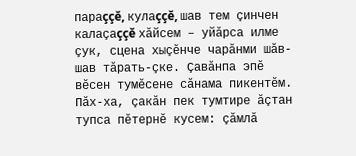параççĕ, кулаççĕ, шав тем çинчен калаçаççĕ хăйсем – уйăрса илме çук, сцена хыçĕнче чарăнми шăв-шав тăрать-çке. Çавăнпа эпĕ вĕсен тумĕсене сăнама пикентĕм. Пăх-ха, çакăн пек тумтире ăçтан тупса пĕтернĕ кусем: çăмлă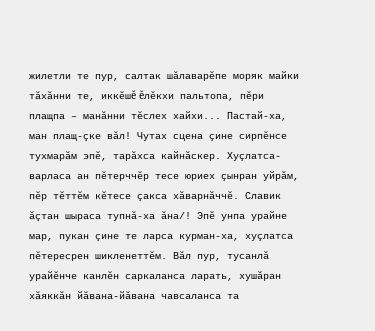жилетли те пур, салтак шăлаварĕпе моряк майки тăхăнни те, иккĕшĕ ĕлĕкхи пальтопа, пĕри плащпа – манăнни тĕслех хайхи... Пастай-ха, ман плащ-çке вăл! Чутах сцена çине сирпĕнсе тухмарăм эпĕ, тарăхса кайнăскер. Хуçлатса-варласа ан пĕтерччĕр тесе юриех çынран уйрăм, пĕр тĕттĕм кĕтесе çакса хăварнăччĕ. Славик ăçтан шыраса тупнă-ха ăна/! Эпĕ унпа урайне мар, пукан çине те ларса курман-ха, хуçлатса пĕтересрен шикленеттĕм. Вăл пур, тусанлă урайĕнче канлĕн саркаланса ларать, хушăран хăяккăн йăвана-йăвана чавсаланса та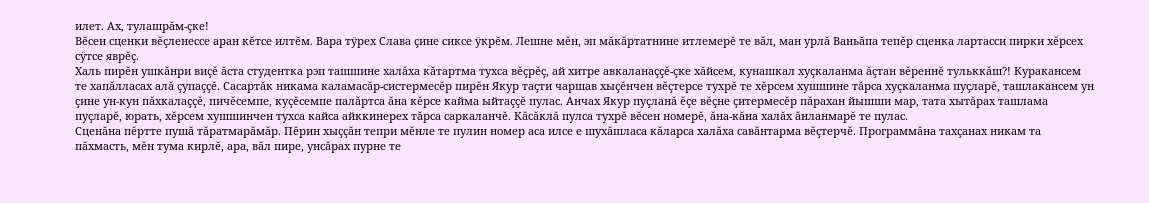илет. Ах, тулашрăм-çке!
Вĕсен сценки вĕçленессе аран кĕтсе илтĕм. Вара тÿрех Слава çине сиксе ÿкрĕм. Лешне мĕн, эп мăкăртатнине итлемерĕ те вăл, ман урлă Ваньăпа тепĕр сценка лартасси пирки хĕрсех сÿтсе яврĕç.
Халь пирĕн ушкăнри виçĕ ăста студентка рэп ташшине халăха кăтартма тухса вĕçрĕç, ай хитре авкаланаççĕ-çке хăйсем, кунашкал хуçкаланма ăçтан вĕреннĕ тульккăш?! Куракансем те хапăлласах алă çупаççĕ. Сасартăк никама каламасăр-систермесĕр пирĕн Якур таçти чаршав хыçĕнчен вĕçтерсе тухрĕ те хĕрсем хушшине тăрса хуçкаланма пуçларĕ, ташлакансем ун çине ун-кун пăхкалаççĕ, пичĕсемпе, куçĕсемпе палăртса ăна кĕрсе кайма ыйтаççĕ пулас. Анчах Якур пуçланă ĕçе вĕçне çитермесĕр пăрахан йышши мар, тата хытăрах ташлама пуçларĕ, юрать, хĕрсем хушшинчен тухса кайса айккинерех тăрса саркаланчĕ. Кăсăклă пулса тухрĕ вĕсен номерĕ, ăна-кăна халăх ăнланмарĕ те пулас.
Сценăна пĕртте пушă тăратмарăмăр. Пĕрин хыççăн тепри мĕнле те пулин номер аса илсе е шухăшласа кăларса халăха савăнтарма вĕçтерчĕ. Программăна тахçанах никам та пăхмасть, мĕн тума кирлĕ, ара, вăл пире, унсăрах пурне те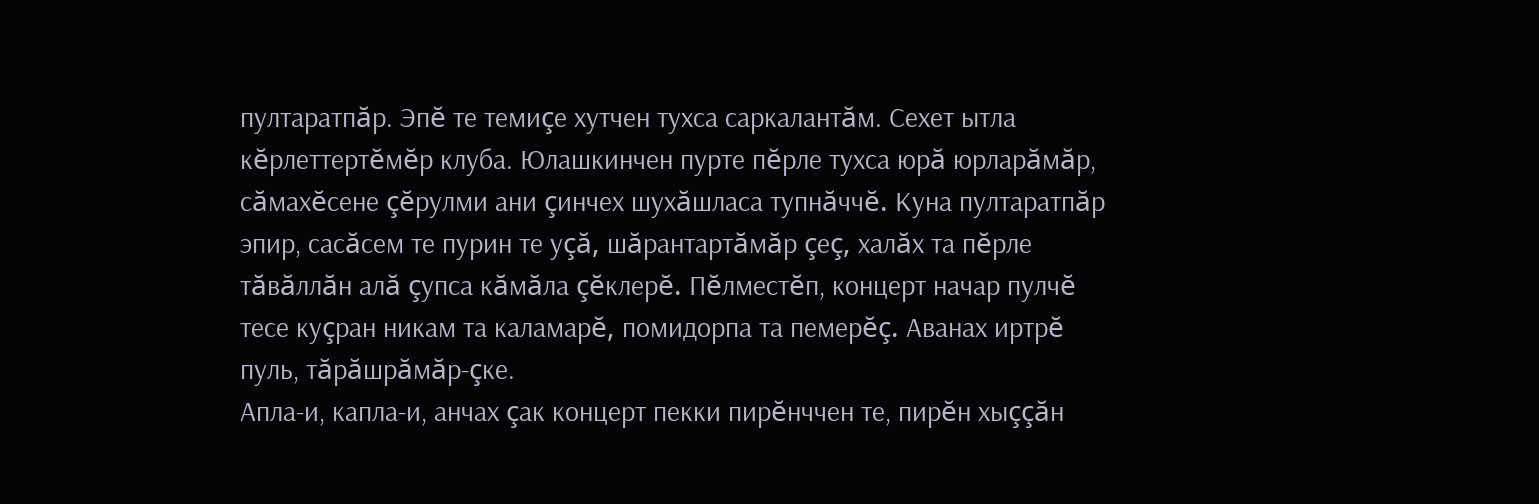пултаратпăр. Эпĕ те темиçе хутчен тухса саркалантăм. Сехет ытла кĕрлеттертĕмĕр клуба. Юлашкинчен пурте пĕрле тухса юрă юрларăмăр, сăмахĕсене çĕрулми ани çинчех шухăшласа тупнăччĕ. Куна пултаратпăр эпир, сасăсем те пурин те уçă, шăрантартăмăр çеç, халăх та пĕрле тăвăллăн алă çупса кăмăла çĕклерĕ. Пĕлместĕп, концерт начар пулчĕ тесе куçран никам та каламарĕ, помидорпа та пемерĕç. Аванах иртрĕ пуль, тăрăшрăмăр-çке.
Апла-и, капла-и, анчах çак концерт пекки пирĕнччен те, пирĕн хыççăн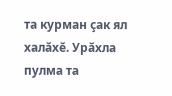та курман çак ял халăхĕ. Урăхла пулма та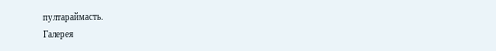пултараймасть.
Галерея